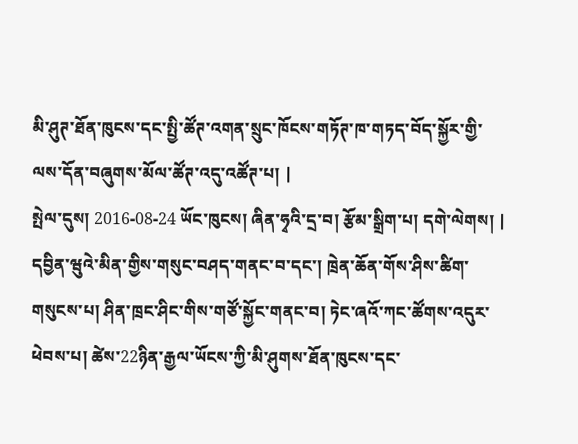མི་ཤུཊ་ཐོན་ཁུངས་དང་སྤྱི་ཚོཊ་འགན་སྲུང་ཁོངས་གཏོཊ་ཁ་གཏད་བོད་སྐྱོར་གྱི་ལས་དོན་བཞུགས་མོལ་ཚོཊ་འདུ་འཚོཊ་པ། |
སྤེལ་དུས། 2016-08-24 ཡོང་ཁུངས། ཞིན་ཧྭའི་དྲ་བ། རྩོམ་སྒྲིག་པ། དགེ་ལེགས། |
དབྱིན་ཝུའེ་མིན་གྱིས་གསུང་བཤད་གནང་བ་དང་། ཁྲེན་ཆོན་གོས་ཤིས་ཚིག་གསུངས་པ། ཤིན་ཁྲང་ཤིང་གིས་གཙོ་སྐྱོང་གནང་བ། ཏེང་ཞའོ་ཀང་ཚོགས་འདུར་ཕེབས་པ། ཚེས་22ཉིན་རྒྱལ་ཡོངས་ཀྱི་མི་ཤུགས་ཐོན་ཁུངས་དང་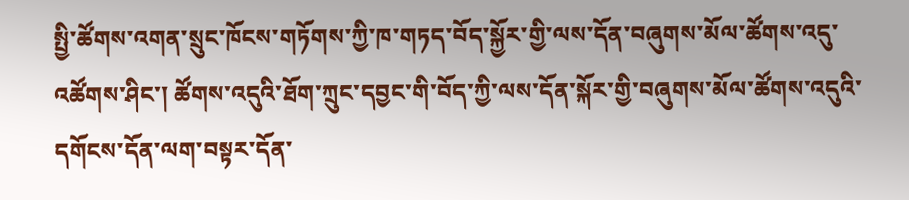སྤྱི་ཚོགས་འགན་སྲུང་ཁོངས་གཏོགས་ཀྱི་ཁ་གཏད་བོད་སྐྱོར་གྱི་ལས་དོན་བཞུགས་མོལ་ཚོགས་འདུ་འཚོགས་ཤིང་། ཚོགས་འདུའི་ཐོག་ཀྲུང་དབྱང་གི་བོད་ཀྱི་ལས་དོན་སྐོར་གྱི་བཞུགས་མོལ་ཚོགས་འདུའི་དགོངས་དོན་ལག་བསྟར་དོན་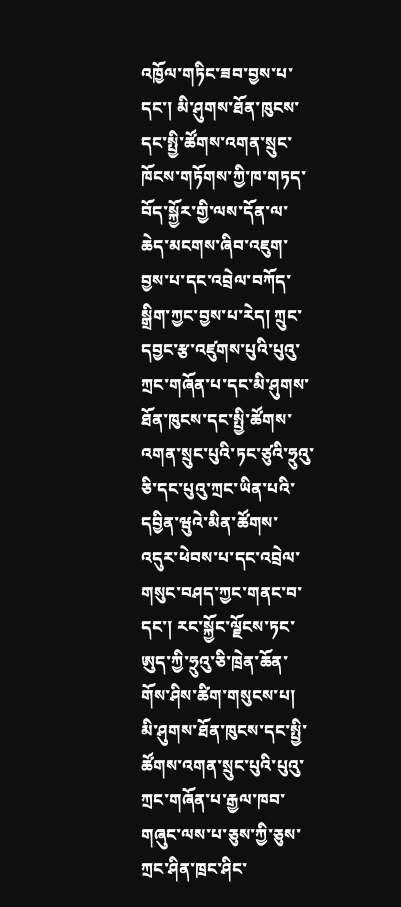འཁྱོལ་གཏིང་ཟབ་བྱས་པ་དང་། མི་ཤུགས་ཐོན་ཁུངས་དང་སྤྱི་ཚོགས་འགན་སྲུང་ཁོངས་གཏོགས་ཀྱི་ཁ་གཏད་བོད་སྐྱོར་གྱི་ལས་དོན་ལ་ཆེད་མངགས་ཞིབ་འཇུག་བྱས་པ་དང་འབྲེལ་བཀོད་སྒྲིག་ཀྱང་བྱས་པ་རེད། ཀྲུང་དབྱང་རྩ་འཛུགས་པུའི་པུའུ་ཀྲང་གཞོན་པ་དང་མི་ཤུགས་ཐོན་ཁུངས་དང་སྤྱི་ཚོགས་འགན་སྲུང་པུའི་ཏང་ཙུའི་ཧྲུའུ་ཅི་དང་པུའུ་ཀྲང་ཡིན་པའི་དབྱིན་ཝུའེ་མིན་ཚོགས་འདུར་ཕེབས་པ་དང་འབྲེལ་གསུང་བཤད་ཀྱང་གནང་བ་དང་། རང་སྐྱོང་ལྗོངས་ཏང་ཨུད་ཀྱི་ཧྲུའུ་ཅི་ཁྲེན་ཆོན་གོས་ཤིས་ཚིག་གསུངས་པ། མི་ཤུགས་ཐོན་ཁུངས་དང་སྤྱི་ཚོགས་འགན་སྲུང་པུའི་པུའུ་ཀྲང་གཞོན་པ་རྒྱལ་ཁབ་གཞུང་ལས་པ་ཅུས་ཀྱི་ཅུས་ཀྲང་ཤིན་ཁྲང་ཤིང་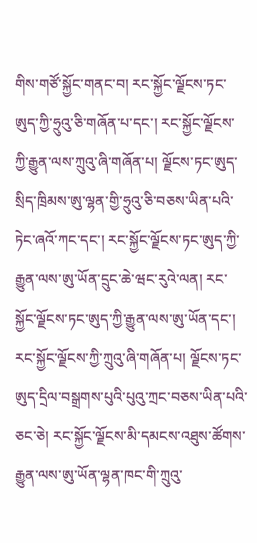གིས་གཙོ་སྐྱོང་གནང་བ། རང་སྐྱོང་ལྗོངས་ཏང་ཨུད་ཀྱི་ཧྲུའུ་ཅི་གཞོན་པ་དང་། རང་སྐྱོང་ལྗོངས་ཀྱི་རྒྱུན་ལས་ཀྲུའུ་ཞི་གཞོན་པ། ལྗོངས་ཏང་ཨུད་སྲིད་ཁྲིམས་ཨུ་ལྷན་གྱི་ཧྲུའུ་ཅི་བཅས་ཡིན་པའི་ཏེང་ཞའོ་ཀང་དང་། རང་སྐྱོང་ལྗོངས་ཏང་ཨུད་ཀྱི་རྒྱུན་ལས་ཨུ་ཡོན་དྲུང་ཆེ་ཝང་རུའེ་ལན། རང་སྐྱོང་ལྗོངས་ཏང་ཨུད་ཀྱི་རྒྱུན་ལས་ཨུ་ཡོན་དང་། རང་སྐྱོང་ལྗོངས་ཀྱི་ཀྲུའུ་ཞི་གཞོན་པ། ལྗོངས་ཏང་ཨུད་དྲིལ་བསྒྲགས་པུའི་པུའུ་ཀྲང་བཅས་ཡིན་པའི་ཅང་ཅེ། རང་སྐྱོང་ལྗོངས་མི་དམངས་འཐུས་ཚོགས་རྒྱུན་ལས་ཨུ་ཡོན་ལྷན་ཁང་གི་ཀྲུའུ་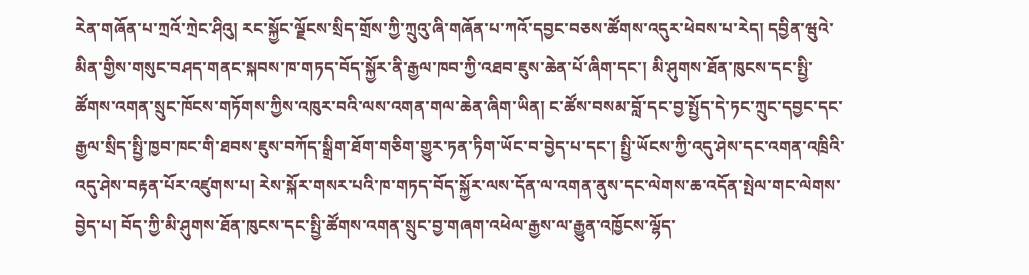རེན་གཞོན་པ་ཀྲའོ་ཀྲེང་ཤིའུ། རང་སྐྱོང་ལྗོངས་སྲིད་གྲོས་ཀྱི་ཀྲུའུ་ཞི་གཞོན་པ་ཀའོ་དབྱང་བཅས་ཚོགས་འདུར་ཕེབས་པ་རེད། དབྱིན་ཝུའེ་མིན་གྱིས་གསུང་བཤད་གནང་སྐབས་ཁ་གཏད་བོད་སྐྱོར་ནི་རྒྱལ་ཁབ་ཀྱི་འཐབ་ཇུས་ཆེན་པོ་ཞིག་དང་། མི་ཤུགས་ཐོན་ཁུངས་དང་སྤྱི་ཚོགས་འགན་སྲུང་ཁོངས་གཏོགས་ཀྱིས་འཁུར་བའི་ལས་འགན་གལ་ཆེན་ཞིག་ཡིན། ང་ཚོས་བསམ་བློ་དང་བྱ་སྤྱོད་དེ་ཏང་ཀྲུང་དབྱང་དང་རྒྱལ་སྲིད་སྤྱི་ཁྱབ་ཁང་གི་ཐབས་ཇུས་བཀོད་སྒྲིག་ཐོག་གཅིག་གྱུར་ཏན་ཏིག་ཡོང་བ་བྱེད་པ་དང་། སྤྱི་ཡོངས་ཀྱི་འདུ་ཤེས་དང་འགན་འཁྲིའི་འདུ་ཤེས་བརྟན་པོར་འཛུགས་པ། རེས་སྐོར་གསར་པའི་ཁ་གཏད་བོད་སྐྱོར་ལས་དོན་ལ་འགན་ནུས་དང་ལེགས་ཆ་འདོན་སྤེལ་གང་ལེགས་བྱེད་པ། བོད་ཀྱི་མི་ཤུགས་ཐོན་ཁུངས་དང་སྤྱི་ཚོགས་འགན་སྲུང་བྱ་གཞག་འཕེལ་རྒྱས་ལ་རྒྱུན་འཁྱོངས་ལྷོད་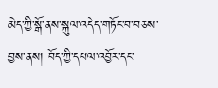མེད་ཀྱི་སྒོ་ནས་སྐུལ་འདེད་གཏོང་བ་བཅས་བྱས་ནས། བོད་ཀྱི་དཔལ་འབྱོར་དང་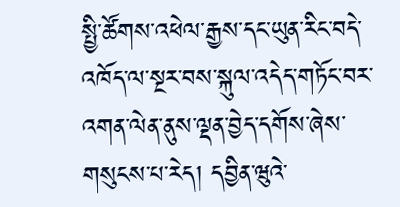སྤྱི་ཚོགས་འཕེལ་རྒྱས་དང་ཡུན་རིང་བདེ་འཁོད་ལ་སྔར་བས་སྐུལ་འདེད་གཏོང་བར་འགན་ལེན་ནུས་ལྡན་བྱེད་དགོས་ཞེས་གསུངས་པ་རེད། དབྱིན་ཝུའེ་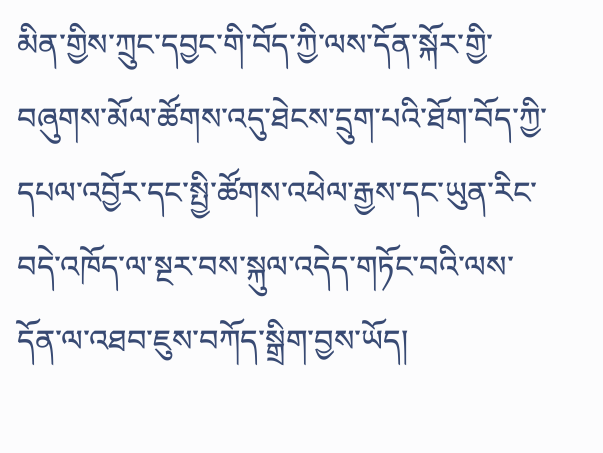མིན་གྱིས་ཀྲུང་དབྱང་གི་བོད་ཀྱི་ལས་དོན་སྐོར་གྱི་བཞུགས་མོལ་ཚོགས་འདུ་ཐེངས་དྲུག་པའི་ཐོག་བོད་ཀྱི་དཔལ་འབྱོར་དང་སྤྱི་ཚོགས་འཕེལ་རྒྱས་དང་ཡུན་རིང་བདེ་འཁོད་ལ་སྔར་བས་སྐུལ་འདེད་གཏོང་བའི་ལས་དོན་ལ་འཐབ་ཇུས་བཀོད་སྒྲིག་བྱས་ཡོད།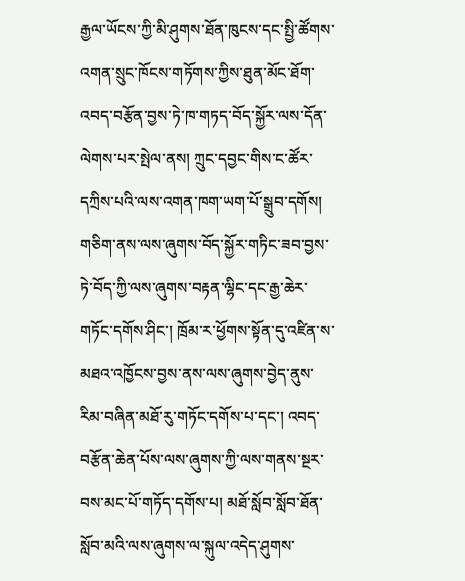རྒྱལ་ཡོངས་ཀྱི་མི་ཤུགས་ཐོན་ཁུངས་དང་སྤྱི་ཚོགས་འགན་སྲུང་ཁོངས་གཏོགས་ཀྱིས་ཐུན་མོང་ཐོག་འབད་བརྩོན་བྱས་ཏེ་ཁ་གཏད་བོད་སྐྱོར་ལས་དོན་ལེགས་པར་སྤེལ་ནས། ཀྲུང་དབྱང་གིས་ང་ཚོར་དཀྲིས་པའི་ལས་འགན་ཁག་ཡག་པོ་སྒྲུབ་དགོས། གཅིག་ནས་ལས་ཞུགས་བོད་སྐྱོར་གཏིང་ཟབ་བྱས་ཏེ་བོད་ཀྱི་ལས་ཞུགས་བརྟན་ལྷིང་དང་རྒྱ་ཆེར་གཏོང་དགོས་ཤིང་། ཁྲོམ་ར་ཕྱོགས་སྟོན་དུ་འཛིན་ས་མཐའ་འཁྱོངས་བྱས་ནས་ལས་ཞུགས་བྱེད་ནུས་རིམ་བཞིན་མཐོ་རུ་གཏོང་དགོས་པ་དང་། འབད་བརྩོན་ཆེན་པོས་ལས་ཞུགས་ཀྱི་ལས་གནས་སྔར་བས་མང་པོ་གཏོད་དགོས་པ། མཐོ་སློབ་སློབ་ཐོན་སློབ་མའི་ལས་ཞུགས་ལ་སྐུལ་འདེད་ཤུགས་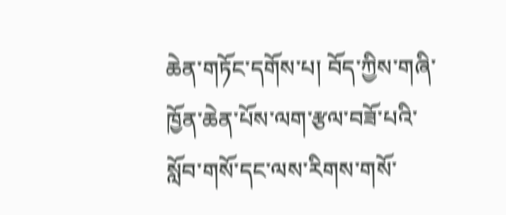ཆེན་གཏོང་དགོས་པ། བོད་ཀྱིས་གཞི་ཁྱོན་ཆེན་པོས་ལག་རྩལ་བཟོ་པའི་སློབ་གསོ་དང་ལས་རིགས་གསོ་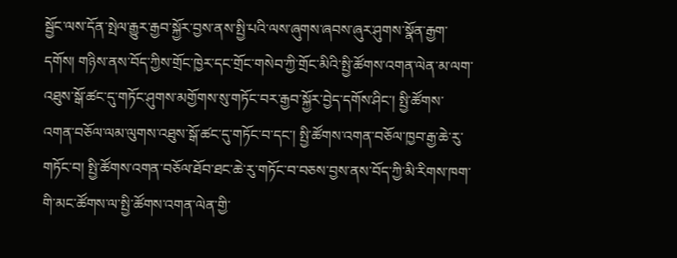སྦྱོང་ལས་དོན་སྤེལ་རྒྱུར་རྒྱབ་སྐྱོར་བྱས་ནས་སྤྱི་པའི་ལས་ཞུགས་ཞབས་ཞུར་ཤུགས་སྣོན་རྒྱག་དགོས། གཉིས་ནས་བོད་ཀྱིས་གྲོང་ཁྱེར་དང་གྲོང་གསེབ་ཀྱི་གྲོང་མིའི་སྤྱི་ཚོགས་འགན་ལེན་མ་ལག་འཐུས་སྒོ་ཚང་དུ་གཏོང་ཤུགས་མགྱོགས་སུ་གཏོང་བར་རྒྱབ་སྐྱོར་བྱེད་དགོས་ཤིང་། སྤྱི་ཚོགས་འགན་བཅོལ་ལམ་ལུགས་འཐུས་སྒོ་ཚང་དུ་གཏོང་བ་དང་། སྤྱི་ཚོགས་འགན་བཅོལ་ཁྱབ་རྒྱ་ཆེ་རུ་གཏོང་བ། སྤྱི་ཚོགས་འགན་བཅོལ་ཐོབ་ཐང་ཆེ་རུ་གཏོང་བ་བཅས་བྱས་ནས་བོད་ཀྱི་མི་རིགས་ཁག་གི་མང་ཚོགས་ལ་སྤྱི་ཚོགས་འགན་ལེན་གྱི་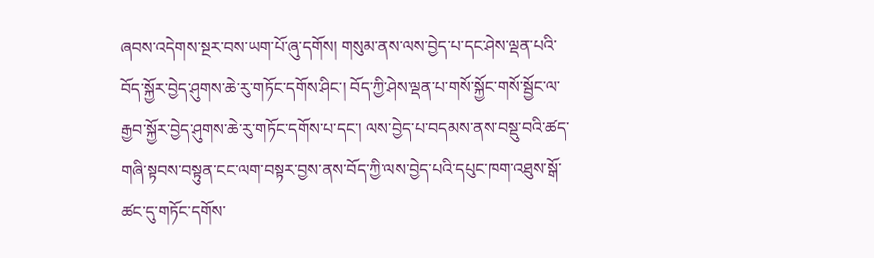ཞབས་འདེགས་སྔར་བས་ཡག་པོ་ཞུ་དགོས། གསུམ་ནས་ལས་བྱེད་པ་དང་ཤེས་ལྡན་པའི་བོད་སྐྱོར་བྱེད་ཤུགས་ཆེ་རུ་གཏོང་དགོས་ཤིང་། བོད་ཀྱི་ཤེས་ལྡན་པ་གསོ་སྐྱོང་གསོ་སྦྱོང་ལ་རྒྱབ་སྐྱོར་བྱེད་ཤུགས་ཆེ་རུ་གཏོང་དགོས་པ་དང་། ལས་བྱེད་པ་བདམས་ནས་བསྡུ་བའི་ཚད་གཞི་སྟབས་བསྟུན་ངང་ལག་བསྟར་བྱས་ནས་བོད་ཀྱི་ལས་བྱེད་པའི་དཔུང་ཁག་འཐུས་སྒོ་ཚང་དུ་གཏོང་དགོས་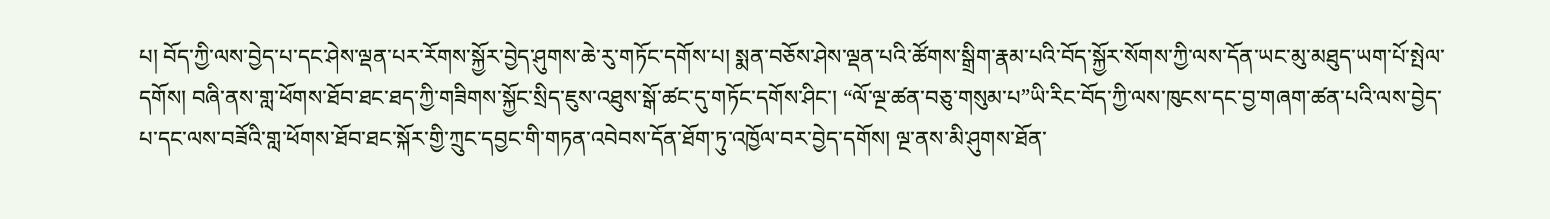པ། བོད་ཀྱི་ལས་བྱེད་པ་དང་ཤེས་ལྡན་པར་རོགས་སྐྱོར་བྱེད་ཤུགས་ཆེ་རུ་གཏོང་དགོས་པ། སྨན་བཅོས་ཤེས་ལྡན་པའི་ཚོགས་སྒྲིག་རྣམ་པའི་བོད་སྐྱོར་སོགས་ཀྱི་ལས་དོན་ཡང་མུ་མཐུད་ཡག་པོ་སྤེལ་དགོས། བཞི་ནས་གླ་ཕོགས་ཐོབ་ཐང་ཐད་ཀྱི་གཟིགས་སྐྱོང་སྲིད་ཇུས་འཐུས་སྒོ་ཚང་དུ་གཏོང་དགོས་ཤིང་། “ལོ་ལྔ་ཚན་བཅུ་གསུམ་པ”ཡི་རིང་བོད་ཀྱི་ལས་ཁུངས་དང་བྱ་གཞག་ཚན་པའི་ལས་བྱེད་པ་དང་ལས་བཟོའི་གླ་ཕོགས་ཐོབ་ཐང་སྐོར་གྱི་ཀྲུང་དབྱང་གི་གཏན་འབེབས་དོན་ཐོག་ཏུ་འཁྱོལ་བར་བྱེད་དགོས། ལྔ་ནས་མི་ཤུགས་ཐོན་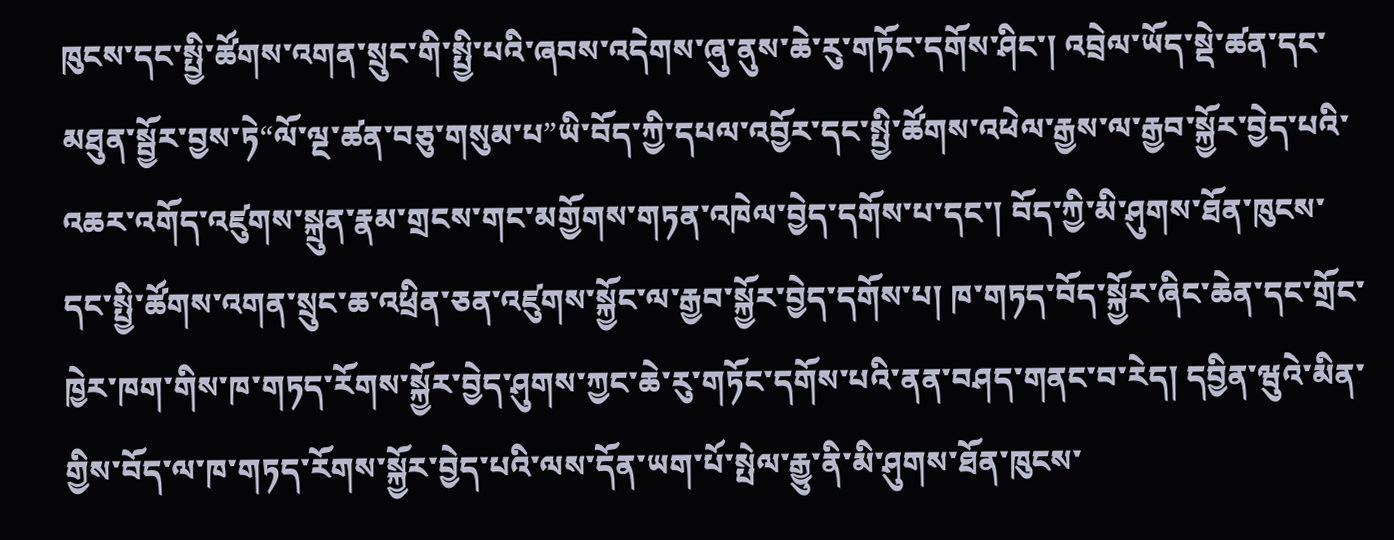ཁུངས་དང་སྤྱི་ཚོགས་འགན་སྲུང་གི་སྤྱི་པའི་ཞབས་འདེགས་ཞུ་ནུས་ཆེ་རུ་གཏོང་དགོས་ཤིང་། འབྲེལ་ཡོད་སྡེ་ཚན་དང་མཐུན་སྦྱོར་བྱས་ཏེ“ལོ་ལྔ་ཚན་བཅུ་གསུམ་པ”ཡི་བོད་ཀྱི་དཔལ་འབྱོར་དང་སྤྱི་ཚོགས་འཕེལ་རྒྱས་ལ་རྒྱབ་སྐྱོར་བྱེད་པའི་འཆར་འགོད་འཛུགས་སྐྲུན་རྣམ་གྲངས་གང་མགྱོགས་གཏན་འཁེལ་བྱེད་དགོས་པ་དང་། བོད་ཀྱི་མི་ཤུགས་ཐོན་ཁུངས་དང་སྤྱི་ཚོགས་འགན་སྲུང་ཆ་འཕྲིན་ཅན་འཛུགས་སྐྱོང་ལ་རྒྱབ་སྐྱོར་བྱེད་དགོས་པ། ཁ་གཏད་བོད་སྐྱོར་ཞིང་ཆེན་དང་གྲོང་ཁྱེར་ཁག་གིས་ཁ་གཏད་རོགས་སྐྱོར་བྱེད་ཤུགས་ཀྱང་ཆེ་རུ་གཏོང་དགོས་པའི་ནན་བཤད་གནང་བ་རེད། དབྱིན་ཝུའེ་མིན་གྱིས་བོད་ལ་ཁ་གཏད་རོགས་སྐྱོར་བྱེད་པའི་ལས་དོན་ཡག་པོ་སྤེལ་རྒྱུ་ནི་མི་ཤུགས་ཐོན་ཁུངས་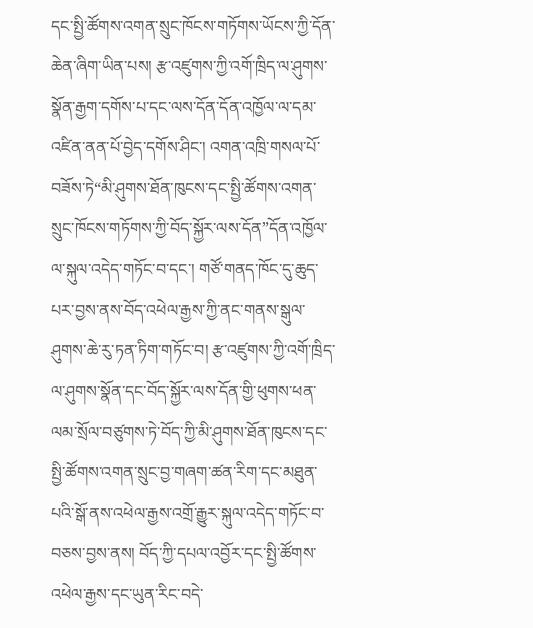དང་སྤྱི་ཚོགས་འགན་སྲུང་ཁོངས་གཏོགས་ཡོངས་ཀྱི་དོན་ཆེན་ཞིག་ཡིན་པས། རྩ་འཛུགས་ཀྱི་འགོ་ཁྲིད་ལ་ཤུགས་སྣོན་རྒྱག་དགོས་པ་དང་ལས་དོན་དོན་འཁྱོལ་ལ་དམ་འཛིན་ནན་པོ་བྱེད་དགོས་ཤིང་། འགན་འཁྲི་གསལ་པོ་བཟོས་ཏེ“མི་ཤུགས་ཐོན་ཁུངས་དང་སྤྱི་ཚོགས་འགན་སྲུང་ཁོངས་གཏོགས་ཀྱི་བོད་སྐྱོར་ལས་དོན”དོན་འཁྱོལ་ལ་སྐུལ་འདེད་གཏོང་བ་དང་། གཙོ་གནད་ཁོང་དུ་ཆུད་པར་བྱས་ནས་བོད་འཕེལ་རྒྱས་ཀྱི་ནང་གནས་སྒུལ་ཤུགས་ཆེ་རུ་ཏན་ཏིག་གཏོང་བ། རྩ་འཛུགས་ཀྱི་འགོ་ཁྲིད་ལ་ཤུགས་སྣོན་དང་བོད་སྐྱོར་ལས་དོན་གྱི་ཕུགས་ཕན་ལམ་སྲོལ་བཙུགས་ཏེ་བོད་ཀྱི་མི་ཤུགས་ཐོན་ཁུངས་དང་སྤྱི་ཚོགས་འགན་སྲུང་བྱ་གཞག་ཚན་རིག་དང་མཐུན་པའི་སྒོ་ནས་འཕེལ་རྒྱས་འགྲོ་རྒྱུར་སྐུལ་འདེད་གཏོང་བ་བཅས་བྱས་ནས། བོད་ཀྱི་དཔལ་འབྱོར་དང་སྤྱི་ཚོགས་འཕེལ་རྒྱས་དང་ཡུན་རིང་བདེ་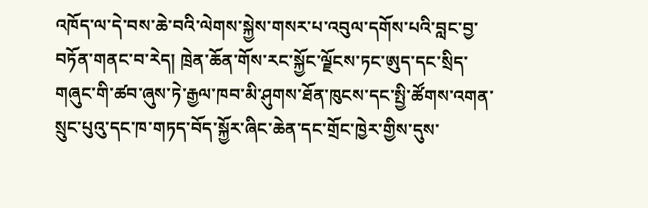འཁོད་ལ་དེ་བས་ཆེ་བའི་ལེགས་སྐྱེས་གསར་པ་འབུལ་དགོས་པའི་བླང་བྱ་བཏོན་གནང་བ་རེད། ཁྲེན་ཆོན་གོས་རང་སྐྱོང་ལྗོངས་ཏང་ཨུད་དང་སྲིད་གཞུང་གི་ཚབ་ཞུས་ཏེ་རྒྱལ་ཁབ་མི་ཤུགས་ཐོན་ཁུངས་དང་སྤྱི་ཚོགས་འགན་སྲུང་པུའུ་དང་ཁ་གཏད་བོད་སྐྱོར་ཞིང་ཆེན་དང་གྲོང་ཁྱེར་གྱིས་དུས་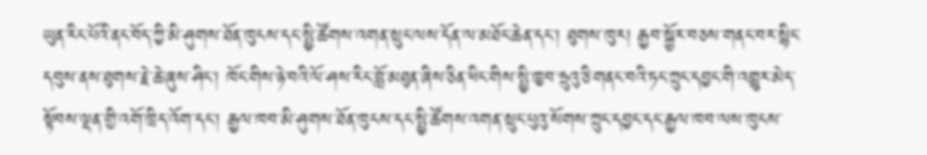ཡུན་རིང་པོའི་ནང་བོད་ཀྱི་མི་ཤུགས་ཐོན་ཁུངས་དང་སྤྱི་ཚོགས་འགན་སྲུང་ལས་དོན་ལ་མཐོང་ཆེན་དང་། ཐུགས་ཁུར། རྒྱབ་སྐྱོར་བཅས་གནང་བར་སྙིང་དབུས་ནས་ཐུགས་རྗེ་ཆེ་ཞུས་ཤིང་། ཁོང་གིས་ཉེ་བའི་ལོ་ཤས་རིང་བློ་མཐུན་ཞིས་ཅིན་ཕིང་གིས་སྤྱི་ཁྱབ་ཧྲུའུ་ཅི་གནང་བའི་ཏང་ཀྲུང་དབྱང་གི་འགྱུར་མེད་སྟོབས་ལྡན་གྱི་འགོ་ཁྲིད་འོག་དང་། རྒྱལ་ཁབ་མི་ཤུགས་ཐོན་ཁུངས་དང་སྤྱི་ཚོགས་འགན་སྲུང་པུའུ་སོགས་ཀྲུང་དབྱང་དང་རྒྱལ་ཁབ་ལས་ཁུངས་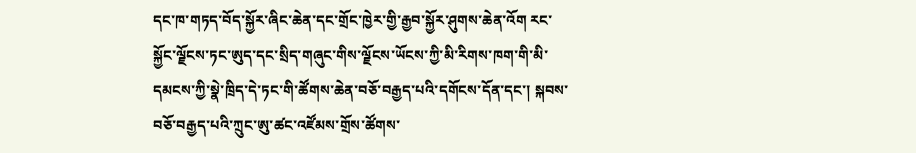དང་ཁ་གཏད་བོད་སྐྱོར་ཞིང་ཆེན་དང་གྲོང་ཁྱེར་གྱི་རྒྱབ་སྐྱོར་ཤུགས་ཆེན་འོག རང་སྐྱོང་ལྗོངས་ཏང་ཨུད་དང་སྲིད་གཞུང་གིས་ལྗོངས་ཡོངས་ཀྱི་མི་རིགས་ཁག་གི་མི་དམངས་ཀྱི་སྣེ་ཁྲིད་དེ་ཏང་གི་ཚོགས་ཆེན་བཅོ་བརྒྱད་པའི་དགོངས་དོན་དང་། སྐབས་བཅོ་བརྒྱད་པའི་ཀྲུང་ཨུ་ཚང་འཛོམས་གྲོས་ཚོགས་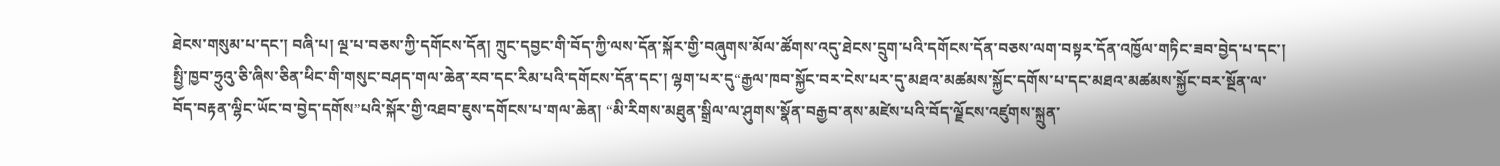ཐེངས་གསུམ་པ་དང་། བཞི་པ། ལྔ་པ་བཅས་ཀྱི་དགོངས་དོན། ཀྲུང་དབྱང་གི་བོད་ཀྱི་ལས་དོན་སྐོར་གྱི་བཞུགས་མོལ་ཚོགས་འདུ་ཐེངས་དྲུག་པའི་དགོངས་དོན་བཅས་ལག་བསྟར་དོན་འཁྱོལ་གཏིང་ཟབ་བྱེད་པ་དང་། སྤྱི་ཁྱབ་ཧྲུའུ་ཅི་ཞིས་ཅིན་ཕིང་གི་གསུང་བཤད་གལ་ཆེན་རབ་དང་རིམ་པའི་དགོངས་དོན་དང་། ལྷག་པར་དུ“རྒྱལ་ཁབ་སྐྱོང་བར་ངེས་པར་དུ་མཐའ་མཚམས་སྐྱོང་དགོས་པ་དང་མཐའ་མཚམས་སྐྱོང་བར་སྔོན་ལ་བོད་བརྟན་ལྷིང་ཡོང་བ་བྱེད་དགོས”པའི་སྐོར་གྱི་འཐབ་ཇུས་དགོངས་པ་གལ་ཆེན། “མི་རིགས་མཐུན་སྒྲིལ་ལ་ཤུགས་སྣོན་བརྒྱབ་ནས་མཛེས་པའི་བོད་ལྗོངས་འཛུགས་སྐྲུན་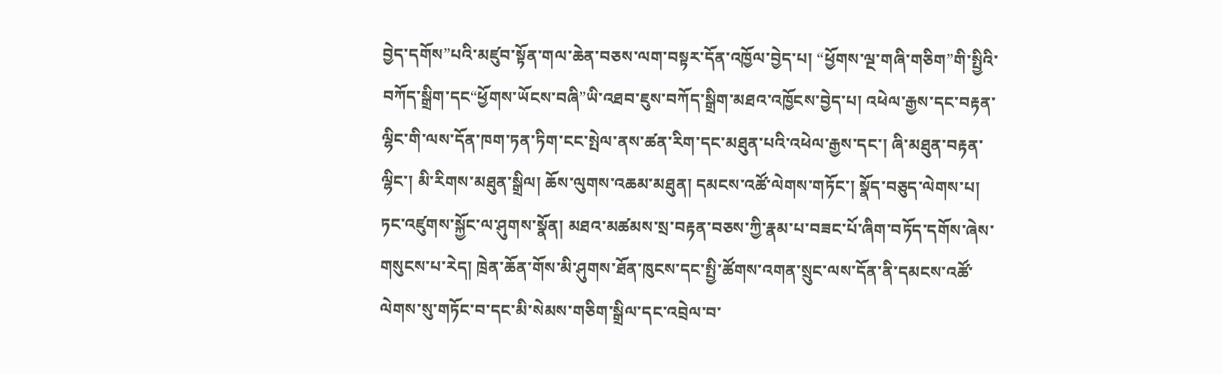བྱེད་དགོས”པའི་མཛུབ་སྟོན་གལ་ཆེན་བཅས་ལག་བསྟར་དོན་འཁྱོལ་བྱེད་པ། “ཕྱོགས་ལྔ་གཞི་གཅིག”གི་སྤྱིའི་བཀོད་སྒྲིག་དང“ཕྱོགས་ཡོངས་བཞི”ཡི་འཐབ་ཇུས་བཀོད་སྒྲིག་མཐའ་འཁྱོངས་བྱེད་པ། འཕེལ་རྒྱས་དང་བརྟན་ལྷིང་གི་ལས་དོན་ཁག་ཏན་ཏིག་ངང་སྤེལ་ནས་ཚན་རིག་དང་མཐུན་པའི་འཕེལ་རྒྱས་དང་། ཞི་མཐུན་བརྟན་ལྷིང་། མི་རིགས་མཐུན་སྒྲིལ། ཆོས་ལུགས་འཆམ་མཐུན། དམངས་འཚོ་ལེགས་གཏོང་། སྣོད་བཅུད་ལེགས་པ། ཏང་འཛུགས་སྐྱོང་ལ་ཤུགས་སྣོན། མཐའ་མཚམས་སྲ་བརྟན་བཅས་ཀྱི་རྣམ་པ་བཟང་པོ་ཞིག་བཏོད་དགོས་ཞེས་གསུངས་པ་རེད། ཁྲེན་ཆོན་གོས་མི་ཤུགས་ཐོན་ཁུངས་དང་སྤྱི་ཚོགས་འགན་སྲུང་ལས་དོན་ནི་དམངས་འཚོ་ལེགས་སུ་གཏོང་བ་དང་མི་སེམས་གཅིག་སྒྲིལ་དང་འབྲེལ་བ་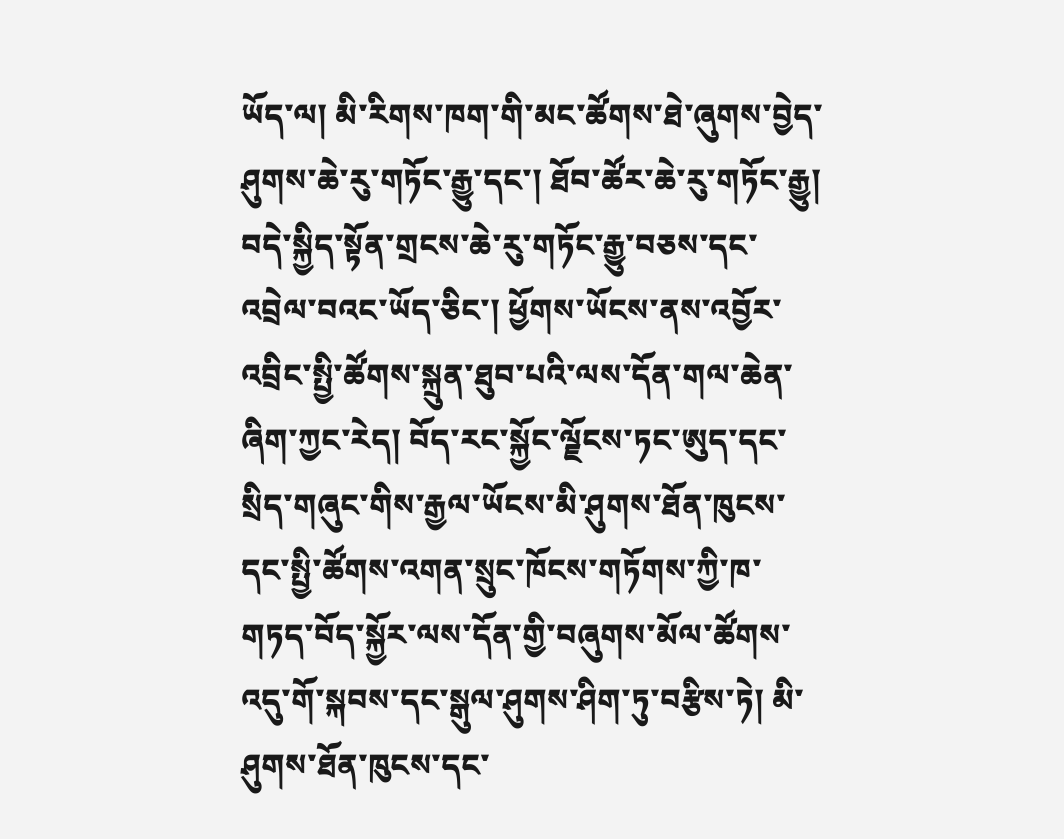ཡོད་ལ། མི་རིགས་ཁག་གི་མང་ཚོགས་ཐེ་ཞུགས་བྱེད་ཤུགས་ཆེ་རུ་གཏོང་རྒྱུ་དང་། ཐོབ་ཚོར་ཆེ་རུ་གཏོང་རྒྱུ། བདེ་སྐྱིད་སྟོན་གྲངས་ཆེ་རུ་གཏོང་རྒྱུ་བཅས་དང་འབྲེལ་བའང་ཡོད་ཅིང་། ཕྱོགས་ཡོངས་ནས་འབྱོར་འབྲིང་སྤྱི་ཚོགས་སྐྲུན་ཐུབ་པའི་ལས་དོན་གལ་ཆེན་ཞིག་ཀྱང་རེད། བོད་རང་སྐྱོང་ལྗོངས་ཏང་ཨུད་དང་སྲིད་གཞུང་གིས་རྒྱལ་ཡོངས་མི་ཤུགས་ཐོན་ཁུངས་དང་སྤྱི་ཚོགས་འགན་སྲུང་ཁོངས་གཏོགས་ཀྱི་ཁ་གཏད་བོད་སྐྱོར་ལས་དོན་གྱི་བཞུགས་མོལ་ཚོགས་འདུ་གོ་སྐབས་དང་སྒུལ་ཤུགས་ཤིག་ཏུ་བརྩིས་ཏེ། མི་ཤུགས་ཐོན་ཁུངས་དང་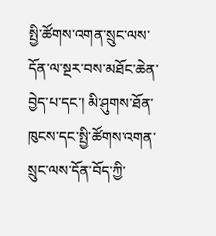སྤྱི་ཚོགས་འགན་སྲུང་ལས་དོན་ལ་སྔར་བས་མཐོང་ཆེན་བྱེད་པ་དང་། མི་ཤུགས་ཐོན་ཁུངས་དང་སྤྱི་ཚོགས་འགན་སྲུང་ལས་དོན་བོད་ཀྱི་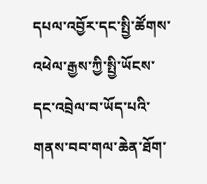དཔལ་འབྱོར་དང་སྤྱི་ཚོགས་འཕེལ་རྒྱས་ཀྱི་སྤྱི་ཡོངས་དང་འབྲེལ་བ་ཡོད་པའི་གནས་བབ་གལ་ཆེན་ཐོག་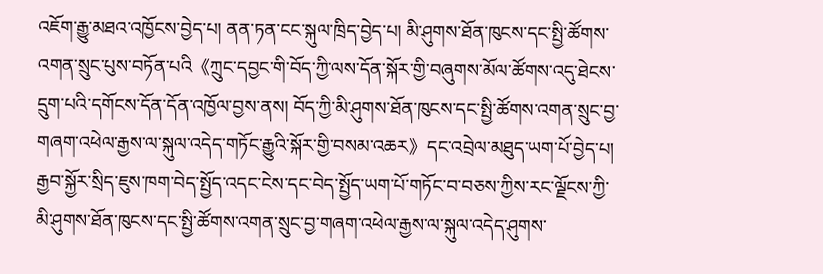འཇོག་རྒྱུ་མཐའ་འཁྱོངས་བྱེད་པ། ནན་ཏན་ངང་སྐུལ་ཁྲིད་བྱེད་པ། མི་ཤུགས་ཐོན་ཁུངས་དང་སྤྱི་ཚོགས་འགན་སྲུང་པུས་བཏོན་པའི《ཀྲུང་དབྱང་གི་བོད་ཀྱི་ལས་དོན་སྐོར་གྱི་བཞུགས་མོལ་ཚོགས་འདུ་ཐེངས་དྲུག་པའི་དགོངས་དོན་དོན་འཁྱོལ་བྱས་ནས། བོད་ཀྱི་མི་ཤུགས་ཐོན་ཁུངས་དང་སྤྱི་ཚོགས་འགན་སྲུང་བྱ་གཞག་འཕེལ་རྒྱས་ལ་སྐུལ་འདེད་གཏོང་རྒྱུའི་སྐོར་གྱི་བསམ་འཆར》དང་འབྲེལ་མཐུད་ཡག་པོ་བྱེད་པ། རྒྱབ་སྐྱོར་སྲིད་ཇུས་ཁག་བེད་སྤྱོད་འདང་ངེས་དང་བེད་སྤྱོད་ཡག་པོ་གཏོང་བ་བཅས་ཀྱིས་རང་ལྗོངས་ཀྱི་མི་ཤུགས་ཐོན་ཁུངས་དང་སྤྱི་ཚོགས་འགན་སྲུང་བྱ་གཞག་འཕེལ་རྒྱས་ལ་སྐུལ་འདེད་ཤུགས་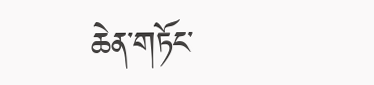ཆེན་གཏོང་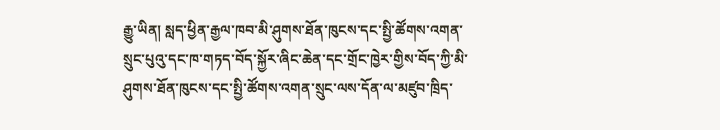རྒྱུ་ཡིན། སླད་ཕྱིན་རྒྱལ་ཁབ་མི་ཤུགས་ཐོན་ཁུངས་དང་སྤྱི་ཚོགས་འགན་སྲུང་པུའུ་དང་ཁ་གཏད་བོད་སྐྱོར་ཞིང་ཆེན་དང་གྲོང་ཁྱེར་གྱིས་བོད་ཀྱི་མི་ཤུགས་ཐོན་ཁུངས་དང་སྤྱི་ཚོགས་འགན་སྲུང་ལས་དོན་ལ་མཛུབ་ཁྲིད་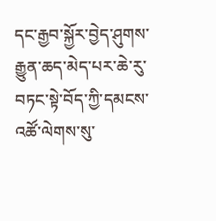དང་རྒྱབ་སྐྱོར་བྱེད་ཤུགས་རྒྱུན་ཆད་མེད་པར་ཆེ་རུ་བཏང་སྟེ་བོད་ཀྱི་དམངས་འཚོ་ལེགས་སུ་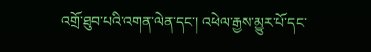འགྲོ་ཐུབ་པའི་འགན་ལེན་དང་། འཕེལ་རྒྱས་མྱུར་པོ་དང་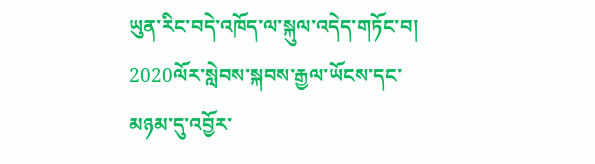ཡུན་རིང་བདེ་འཁོད་ལ་སྐུལ་འདེད་གཏོང་བ། 2020ལོར་སླེབས་སྐབས་རྒྱལ་ཡོངས་དང་མཉམ་དུ་འབྱོར་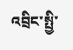འབྲིང་སྤྱི་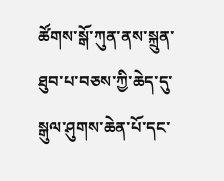ཚོགས་སྒོ་ཀུན་ནས་སྐྲུན་ཐུབ་པ་བཅས་ཀྱི་ཆེད་དུ་སྒུལ་ཤུགས་ཆེན་པོ་དང་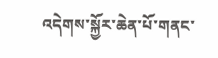འདེགས་སྐྱོར་ཆེན་པོ་གནང་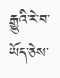རྒྱུའི་རེ་བ་ཡོད་ཅེས་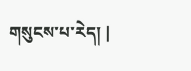གསུངས་པ་རེད། |